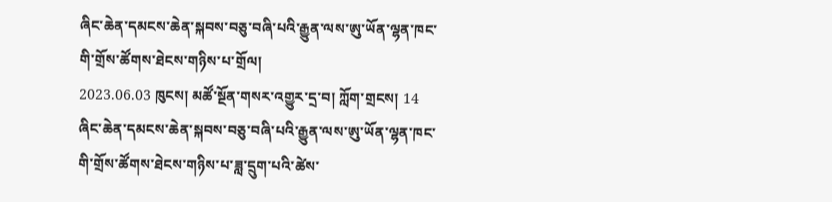ཞིང་ཆེན་དམངས་ཆེན་སྐབས་བཅུ་བཞི་པའི་རྒྱུན་ལས་ཨུ་ཡོན་ལྷན་ཁང་གི་གྲོས་ཚོགས་ཐེངས་གཉིས་པ་གྲོལ།
2023.06.03 ཁུངས། མཚོ་སྔོན་གསར་འགྱུར་དྲ་བ། ཀློག་གྲངས། 14
ཞིང་ཆེན་དམངས་ཆེན་སྐབས་བཅུ་བཞི་པའི་རྒྱུན་ལས་ཨུ་ཡོན་ལྷན་ཁང་གི་གྲོས་ཚོགས་ཐེངས་གཉིས་པ་ཟླ་དྲུག་པའི་ཚེས་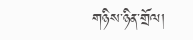གཉིས་ཉིན་གྲོལ།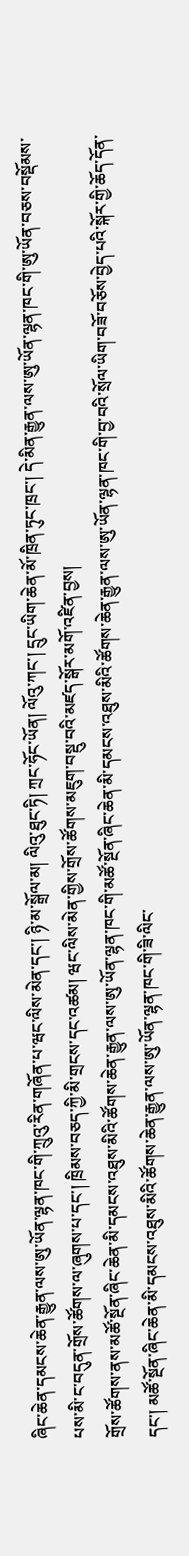ཞིང་ཆེན་དམངས་ཆེན་རྒྱུན་ལས་ཨུ་ཡོན་ལྷན་ཁང་གི་ཀྲུའུ་རིན་གཞོན་པ་ཝང་ལིས་མེན་དང་། ཉི་མ་སྒྲོལ་མ། ལིའུ་ཐུང་ཏི། ཀྲང་ཧོང་ཡོན། ལོའུ་ཀང་། དྲུང་ཡིག་ཆེན་མོ་ཁྲིན་ཏུང་ཁྲང་། དེ་མིན་རྒྱུན་ལས་ཨུ་ཡོན་ལྷན་ཁང་གི་ཨུ་ཡོན་བཅས་བསྡོམས་པས་མི་ང་བདུན་གྲོས་ཚོགས་ལ་ཞུགས་པ་དང་། ཁྲིམས་བཅད་ཀྱི་མི་གྲངས་དང་འཚམ། ཝང་ལིས་མེན་གྱིས་གྲོས་ཚོགས་མཇུག་བསྡུ་བའི་མཛད་སྒོར་མགོ་འཛིན་བྱས།
གྲོས་ཚོགས་ནས་མཚོ་སྔོན་ཞིང་ཆེན་མི་དམངས་འཐུས་མིའི་ཚོགས་ཆེན་རྒྱུན་ལས་ཨུ་ཡོན་ལྷན་ཁང་གི་མཚོ་སྔོན་ཞིང་ཆེན་མི་དམངས་འཐུས་མིའི་ཚོགས་ཆེན་རྒྱུན་ལས་ཨུ་ཡོན་ལྷན་ཁང་གི་བྱ་བའི་སྲོལ་ཡིག་བཟོ་བཅོས་བྱེད་པའི་སྐོར་གྱི་ཆོད་དོན་དང་། མཚོ་སྔོན་ཞིང་ཆེན་མི་དམངས་འཐུས་མིའི་ཚོགས་ཆེན་རྒྱུན་ལས་ཨུ་ཡོན་ལྷན་ཁང་གི་ཟི་ལིང་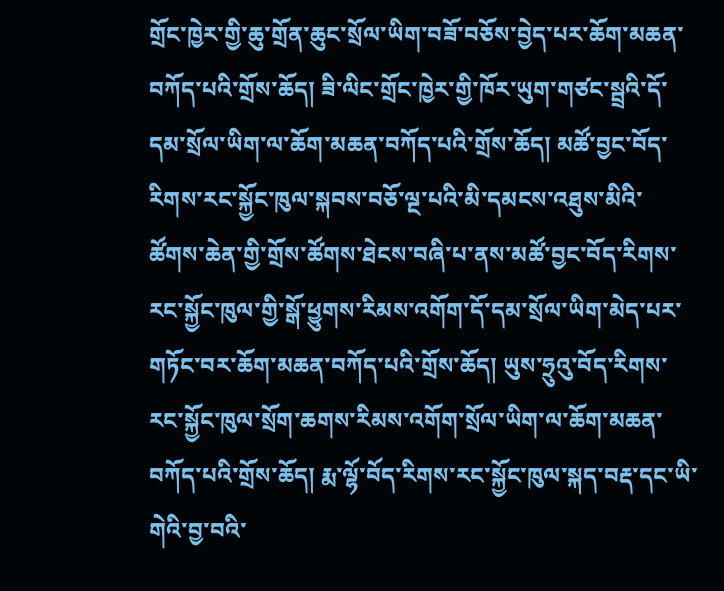གྲོང་ཁྱེར་གྱི་ཆུ་གྲོན་ཆུང་སྲོལ་ཡིག་བཟོ་བཅོས་བྱེད་པར་ཆོག་མཆན་བཀོད་པའི་གྲོས་ཆོད། ཟི་ལིང་གྲོང་ཁྱེར་གྱི་ཁོར་ཡུག་གཙང་སྦྲའི་དོ་དམ་སྲོལ་ཡིག་ལ་ཆོག་མཆན་བཀོད་པའི་གྲོས་ཆོད། མཚོ་བྱང་བོད་རིགས་རང་སྐྱོང་ཁུལ་སྐབས་བཅོ་ལྔ་པའི་མི་དམངས་འཐུས་མིའི་ཚོགས་ཆེན་གྱི་གྲོས་ཚོགས་ཐེངས་བཞི་པ་ནས་མཚོ་བྱང་བོད་རིགས་རང་སྐྱོང་ཁུལ་གྱི་སྒོ་ཕྱུགས་རིམས་འགོག་དོ་དམ་སྲོལ་ཡིག་མེད་པར་གཏོང་བར་ཆོག་མཆན་བཀོད་པའི་གྲོས་ཆོད། ཡུས་ཧྲུའུ་བོད་རིགས་རང་སྐྱོང་ཁུལ་སྲོག་ཆགས་རིམས་འགོག་སྲོལ་ཡིག་ལ་ཆོག་མཆན་བཀོད་པའི་གྲོས་ཆོད། རྨ་ལྷོ་བོད་རིགས་རང་སྐྱོང་ཁུལ་སྐད་བརྡ་དང་ཡི་གེའི་བྱ་བའི་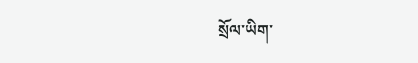སྲོལ་ཡིག་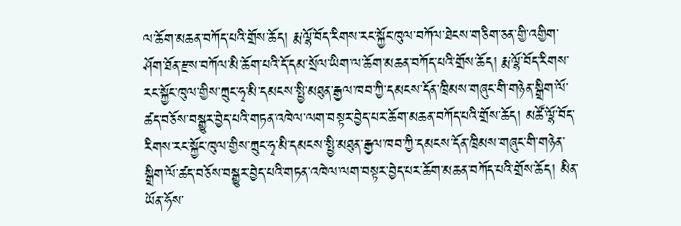ལ་ཆོག་མཆན་བཀོད་པའི་གྲོས་ཆོད། རྨ་ལྷོ་བོད་རིགས་རང་སྐྱོང་ཁུལ་བཀོལ་ཐེངས་གཅིག་ཅན་གྱི་འགྱིག་ཤོག་ཐོན་རྫས་བཀོལ་མི་ཆོག་པའི་དོ་དམ་སྲོལ་ཡིག་ལ་ཆོག་མཆན་བཀོད་པའི་གྲོས་ཆོད། རྨ་ལྷོ་བོད་རིགས་རང་སྐྱོང་ཁུལ་གྱིས་ཀྲུང་ཧྭ་མི་དམངས་སྤྱི་མཐུན་རྒྱལ་ཁབ་ཀྱི་དམངས་དོན་ཁྲིམས་གཞུང་གི་གཉེན་སྒྲིག་ལོ་ཚད་བཅོས་བསྒྱུར་བྱེད་པའི་གཏན་འཁེལ་ལག་བསྟར་བྱེད་པར་ཆོག་མཆན་བཀོད་པའི་གྲོས་ཆོད། མཚོ་ལྷོ་བོད་རིགས་རང་སྐྱོང་ཁུལ་གྱིས་ཀྲུང་ཧྭ་མི་དམངས་སྤྱི་མཐུན་རྒྱལ་ཁབ་ཀྱི་དམངས་དོན་ཁྲིམས་གཞུང་གི་གཉེན་སྒྲིག་ལོ་ཚད་བཅོས་བསྒྱུར་བྱེད་པའི་གཏན་འཁེལ་ལག་བསྟར་བྱེད་པར་ཆོག་མཆན་བཀོད་པའི་གྲོས་ཆོད། མིན་ཡོན་ཧོས་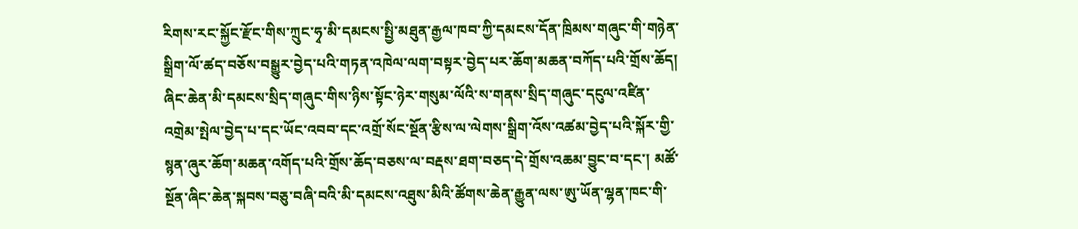རིགས་རང་སྐྱོང་རྫོང་གིས་ཀྲུང་ཧྭ་མི་དམངས་སྤྱི་མཐུན་རྒྱལ་ཁབ་ཀྱི་དམངས་དོན་ཁྲིམས་གཞུང་གི་གཉེན་སྒྲིག་ལོ་ཚད་བཅོས་བསྒྱུར་བྱེད་པའི་གཏན་འཁེལ་ལག་བསྟར་བྱེད་པར་ཆོག་མཆན་བཀོད་པའི་གྲོས་ཆོད། ཞིང་ཆེན་མི་དམངས་སྲིད་གཞུང་གིས་ཉིས་སྟོང་ཉེར་གསུམ་ལོའི་ས་གནས་སྲིད་གཞུང་དངུལ་འཛིན་འགྲེམ་སྤེལ་བྱེད་པ་དང་ཡོང་འབབ་དང་འགྲོ་སོང་སྔོན་རྩིས་ལ་ལེགས་སྒྲིག་འོས་འཚམ་བྱེད་པའི་སྐོར་གྱི་སྙན་ཞུར་ཆོག་མཆན་འགོད་པའི་གྲོས་ཆོད་བཅས་ལ་བརྡས་ཐག་བཅད་དེ་གྲོས་འཆམ་བྱུང་བ་དང་། མཚོ་སྔོན་ཞིང་ཆེན་སྐབས་བཅུ་བཞི་བའི་མི་དམངས་འཐུས་མིའི་ཚོགས་ཆེན་རྒྱུན་ལས་ཨུ་ཡོན་ལྷན་ཁང་གི་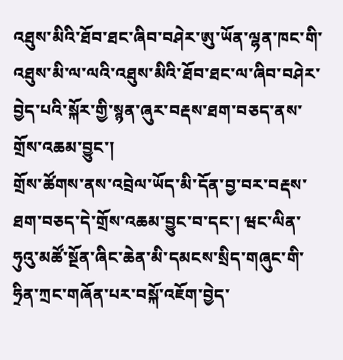འཐུས་མིའི་ཐོབ་ཐང་ཞིབ་བཤེར་ཨུ་ཡོན་ལྷན་ཁང་གི་འཐུས་མི་ལ་ལའི་འཐུས་མིའི་ཐོབ་ཐང་ལ་ཞིབ་བཤེར་བྱེད་པའི་སྐོར་གྱི་སྙན་ཞུར་བརྡས་ཐག་བཅད་ནས་གྲོས་འཆམ་བྱུང་།
གྲོས་ཚོགས་ནས་འབྲེལ་ཡོད་མི་དོན་བྱ་བར་བརྡས་ཐག་བཅད་དེ་གྲོས་འཆམ་བྱུང་བ་དང་། ཝང་ལིན་ཧུའུ་མཚོ་སྔོན་ཞིང་ཆེན་མི་དམངས་སྲིད་གཞུང་གི་ཧྲིན་ཀྲང་གཞོན་པར་བསྐོ་འཇོག་བྱེད་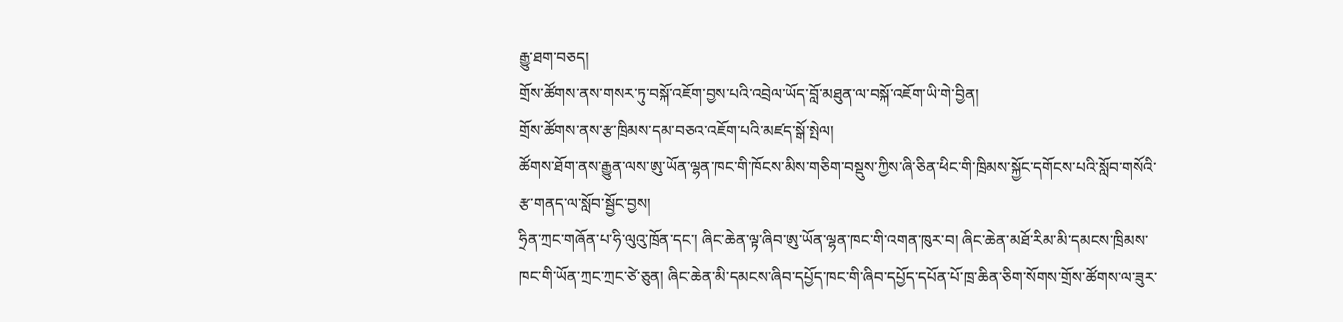རྒྱུ་ཐག་བཅད།
གྲོས་ཚོགས་ནས་གསར་ཏུ་བསྐོ་འཇོག་བྱས་པའི་འབྲེལ་ཡོད་བློ་མཐུན་ལ་བསྐོ་འཇོག་ཡི་གེ་བྱིན།
གྲོས་ཚོགས་ནས་རྩ་ཁྲིམས་དམ་བཅའ་འཇོག་པའི་མཛད་སྒོ་སྤེལ།
ཚོགས་ཐོག་ནས་རྒྱུན་ལས་ཨུ་ཡོན་ལྷན་ཁང་གི་ཁོངས་མིས་གཅིག་བསྡུས་ཀྱིས་ཞི་ཅིན་ཕིང་གི་ཁྲིམས་སྐྱོང་དགོངས་པའི་སློབ་གསོའི་རྩ་གནད་ལ་སློབ་སྦྱོང་བྱས།
ཧྲིན་ཀྲང་གཞོན་པ་ཧི་ལུའུ་ཁྲོན་དང་། ཞིང་ཆེན་ལྟ་ཞིབ་ཨུ་ཡོན་ལྷན་ཁང་གི་འགན་ཁུར་བ། ཞིང་ཆེན་མཐོ་རིམ་མི་དམངས་ཁྲིམས་ཁང་གི་ཡོན་ཀྲང་ཀྲང་ཙེ་ཅུན། ཞིང་ཆེན་མི་དམངས་ཞིབ་དཔྱོད་ཁང་གི་ཞིབ་དཔྱོད་དཔོན་པོ་ཁྲ་ཆིན་ཅིག་སོགས་གྲོས་ཚོགས་ལ་ཟུར་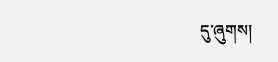དུ་ཞུགས།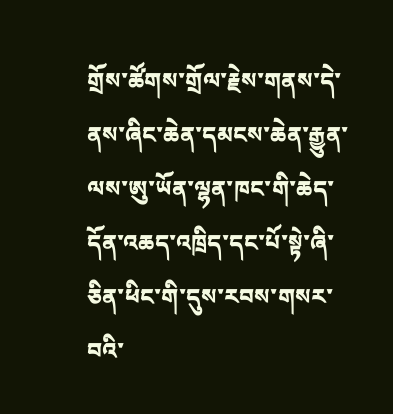གྲོས་ཚོགས་གྲོལ་རྗེས་གནས་དེ་ནས་ཞིང་ཆེན་དམངས་ཆེན་རྒྱུན་ལས་ཨུ་ཡོན་ལྷན་ཁང་གི་ཆེད་དོན་འཆད་འཁྲིད་དང་པོ་སྟེ་ཞི་ཅིན་ཕིང་གི་དུས་རབས་གསར་བའི་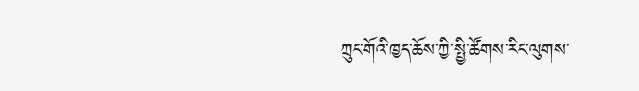ཀྲུང་གོའི་ཁྱད་ཆོས་ཀྱི་སྤྱི་ཚོགས་རིང་ལུགས་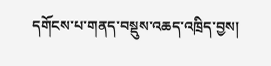དགོངས་པ་གནད་བསྡུས་འཆད་འཁྲིད་བྱས།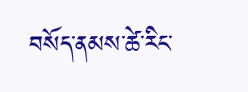བསོད་ནམས་ཚེ་རིང་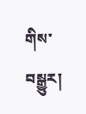གིས་བསྒྱུར།